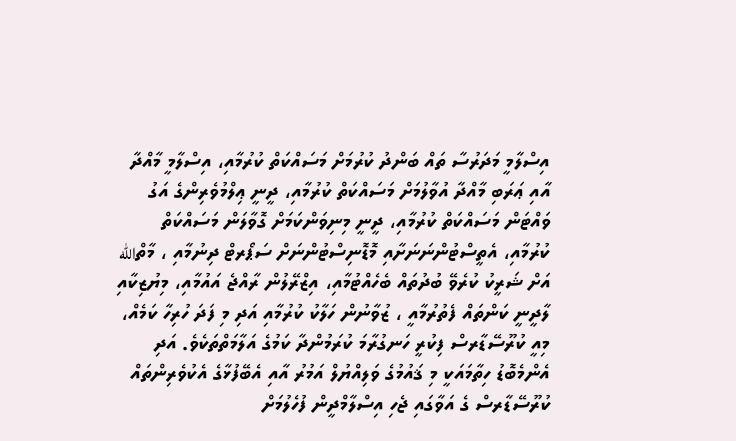އިސްލާމީ މަދަރުސާ ތައް ބަންދު ކުރުމަށް މަސައްކަތް ކުރުމާއި، އިސްލާމީ މާއްދާ އާއި ޢަރަބި މާއްދާ އުވާލުމަށް މަސައްކަތް ކުރުމާއި، ދީނީ ޢިލްމުވެރިންގެ އަގު ވައްޓަން މަސައްކަތް ކުރުމާއި، ދީނީ މިނިވަންކަމަށް ގޮވާލަން މަސައްކަތް ކުރުމާއި، އެތީސްޓުންނަނަށާއި މޮޑޮނިސްޓުންނަށް ސަޕޯރޓް ދިނުމާއި ، މާތްالله އަށް ޝަރީކު ކުރެވޭ ބުދުތައް ބެހެއްޓުމާއި، އިޒްރޭލުން ރާއްޖެ އައުމާއި، މިޔުޒިކާއި ލާދީނީ ކަންތައް ފެތުރުމާއީ ، ޒުވާނުން ހަލާކު ކުރުމާއި އަދި މި ފަދަ ހުރިހާ ކަމެއް، މިއީ ކުރޫސޭޑާރސް ފިކުރީ ހަނގުރާމަ ކުރަމުންދާ ކަމުގެ އަލާމަތްތަކެވެ. އަދި އެންމެބޮޑު ހިތާމައަކީ މި ޤައުމުގެ ވަލިއްޔުލް އަމުރު އާއި އެބޭފުޅާގެ އެކުވެރިންތައް ކުރޫސޭޑާރސް ގެ އަވާގައި ޖެހި އިސްލާމްދީން ފުހެލުމަށް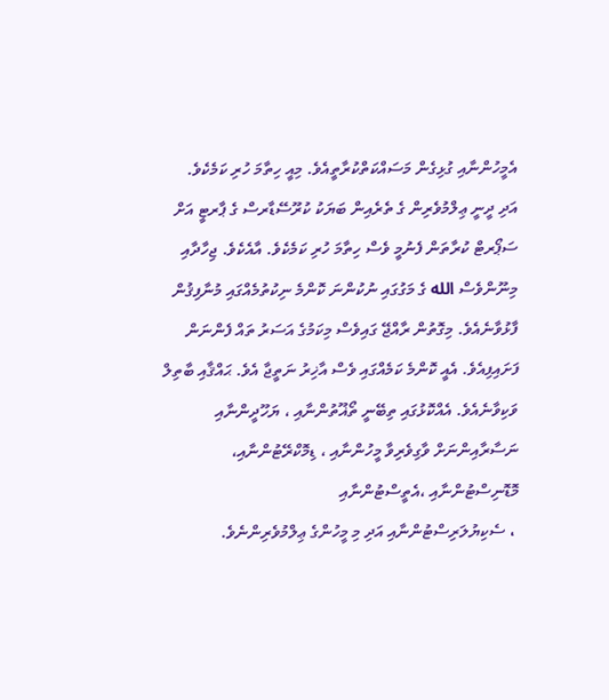އެމީހުންނާއި ގުޅިގެން މަސައްކަތްކުރާތީއެވެ. މިއީ ހިތާމަ ހުރި ކަމެކެވެ.
އަދި ދީނީ ޢިލްމުވެރިން ގެ ތެރެއިން ބަޔަކު ކުރޫސޭޑާރސް ގެ ޕާރޓީ އަށް ސަޕޯރޓް ކުރާތަން ފެނުމީ ވެސް ހިތާމަ ހުރި ކަމެކެވެ. އާއެކެވެ. ޖިހާދާއި މިނޫންވެސް الله ގެ މަގުގައި ނުކުންނަ ކޮންމެ ނިކުތުމެއްގައި މުނާފިޤުން ފާޅުވާނެއެވެ. މިގޮތުން ރާއްޖޭ ގައިވެސް މިކަމުގެ އަސަރު ތައް ފެންނަން ފަށައިފިއެވެ. އެއީ ކޮންމެ ކަމެއްގައި ވެސް އާޚިރު ނަތީޖާ އެވެ. ޙައްޤާއި ބާތިލް ވަކިވާނެއެވެ. އެއްކޮޅުގައި ތިބޭނީ ތޯޣޫތުންނާއި ، ޔަހޫދީންނާއި ނަސާރާއިންނަށް ވާގިވެރިވާ މީހުންނާއި ، ޑިމޮކްރޭޓުންނާއި، މޮޑޮނިސްޓުންނާއި ،އެތީސްޓުންނާއި
 ، ސެކިޔުލަރިސްޓުންނާއި އަދި މި މީހުންގެ ޢިލްމުވެރިންނެވެ.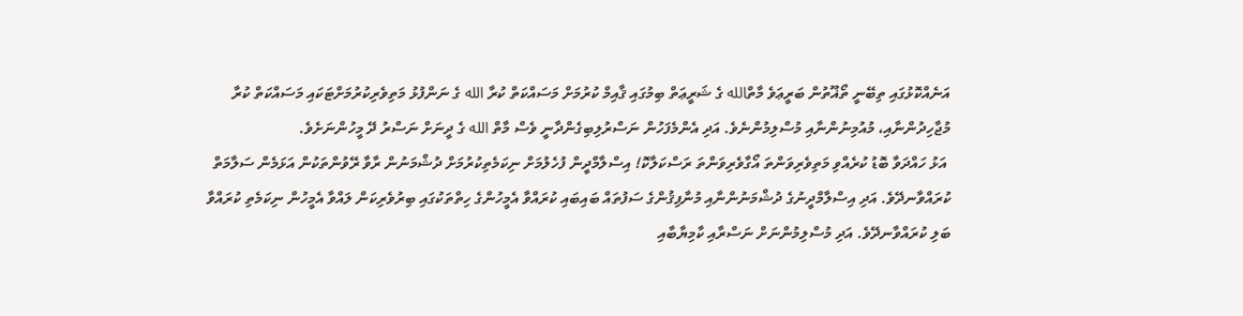އަނެއްކޮޅުގައި ތިބޭނީ ތޯޣޫތުން ބަރީޢަވެ މާތްالله ގެ ޝަރީޢަތް ބިމުގައި ޤާއިމް ކުރުމަށް މަސައްކަތް ކުރާ الله ގެ ނަންފުޅު މަތިވެރިކުރުމަށްޓަކައި މަސައްކަތް ކުރާ މުޖާހިދުންނާއި، މުއުމިނުންނާއި މުސްލިމުންނެވެ. އަދި އެންމެފަހުން ނަސްރުލިބިގެންދާނީ ވެސް މާތް الله ގެ ދީނަށް ނަސްރު ދޭ މީހުންނަށެވެ.
 އަޅު ހައްދަވާ ބޮޑު ކުރެއްވި މަތިވެރިވަންތަ އޯގާވެރިވަންތަ ރަސްކަލާކޮ! އިސްލާމްދީން ފުހެލުމަށް ނިކަމެތިކުރުމަށް ދުޝްމަނުން ރާވާ ރޭވުންތަކުން އަޅަމެން ސަލާމަތް ކުރައްވާނދޭވެ. އަދި އިސްލާމްދީނުގެ ދުޝްމަނުންނާއި މުނާފިޤުންގެ ސަފުތައް ބައިބައި ކުރައްވާ އެމީހުންގެ ހިތްތަކުގައި ބިރުވެރިކަން ލައްވާ އެމީހުން ނިކަމެތި ކުރައްވާ ބަލި ކުރައްވާނދޭވެ. އަދި މުސްލިމުންނަށް ނަސްރާއި ކާމިޔާބާއި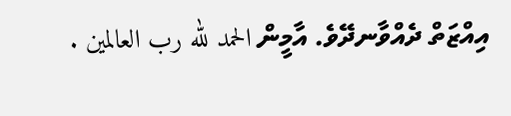އިއްޒަތް ދެއްވާނދޭވެ. އާމީން الحمد لله رب العالمين .